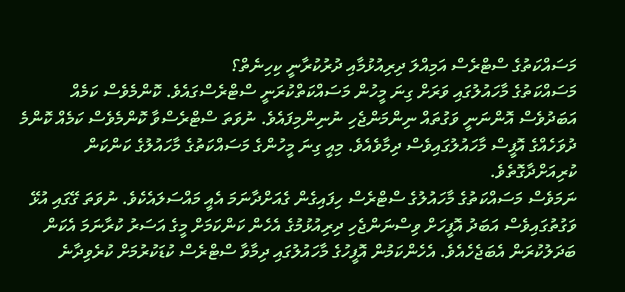މަސައްކަތުގެ ސްޓްރެސް އަމިއްލަ ދިރިއުޅުމާއި ދުރުކުރާނީ ކިހިނެތް؟
މަސައްކަތުގެ މާހައުލުގައި ވަރަށް ގިނަ މީހުން މަސައްކަތްކުރަނީ ސްޓްރެސްގައެވެ. ކޮންމެވެސް ކަމެއް އަބަދުވެސް އޮންނަނީ ވަގުތައް ނިންމަންޖެހި ނުނިންމިފައެވެ. ނުވަތަ ސްޓްރެސްވާ ކޮންމެވެސް ކަމެއް ކޮންމެ ދުވަހެއްގެ އޮފީސް މާހައުލުގައިވެސް ދިމާވެއެވެ. މިއީ ގިނަ މީހުންގެ މަސައްކަތުގެ މާހައުލުގެ ކަންކަން ކުރިއަށްދާގޮތެވެ.
ނަމަވެސް މަސައްކަތުގެ މާހައުލުގެ ސްޓްރެސް ހިފައިގެން ގެއަށްދާނަމަ އެއީ މައްސަލައެކެވެ. ނުވަތަ ގޭގައި އުޅޭ ވަގުތުގައިވެސް އަބަދު އޮފީހަށް ވިސްނަންޖެހި ދިރިއުޅުމުގެ އެހެން ކަންކަމަށް މީގެ އަސަރު ކުރާނަމަ އެކަން ބަދަލުކުރަން އެބަޖެހެއެވެ. އެހެންކަމުން އޮފީހުގެ މާހައުލުގައި ދިމާވާ ސްޓްރެސް ކުޑަކުރުމަށް ކުރެވިދާނެ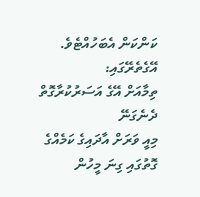ކަންކަން އެބަހުއްޓެވެ. އޭގެތެރޭގައި:
ތިމާއަށް އޭގެ އަސަރުކުރާގޮތް ދެނެގަނޭ
މިއީ ވަރަށް އާދައިގެ ކަމެއްގެ ގޮތުގައި ގިނަ މީހުން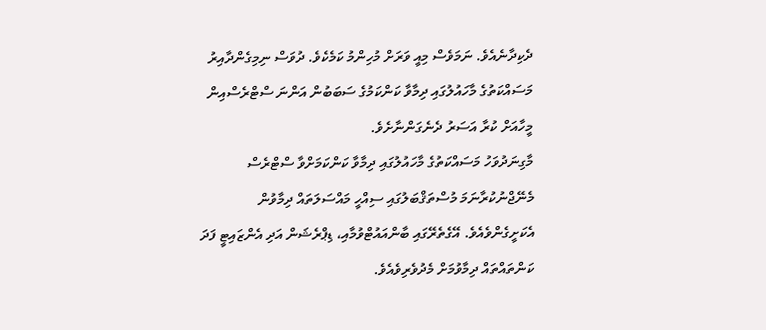ދެކިދާނެއެވެ. ނަމަވެސް މިއީ ވަރަށް މުހިންމު ކަމެކެވެ. ދުވަސް ނިމިގެންދާއިރު މަސައްކަތުގެ މާހައުލުގައި ދިމާވާ ކަންކަމުގެ ސަބަބުން އަންނަ ސްޓްރެސްއިން މީހާއަށް ކުރާ އަސަރު ދެނެގަންނާށެވެ.
މާގިނަދުވަހު މަސައްކަތުގެ މާހައުލުގައި ދިމާވާ ކަންކަމަށްވާ ސްޓްރެސް މެނޭޖްނުކުރާނަމަ މުސްތަޤްބަލުގައި ސިއްހީ މައްސަލަތައް ދިމާވުން އެކަށީގެންވެއެވެ. އޭގެތެރޭގައި ބާންއައުޓްވުމާއި، ޑިޕްރެޝަން އަދި އެންޒައިޓީ ފަދަ ކަންތައްތައް ދިމާވުމަށް މެދުވެރިވެއެވެ.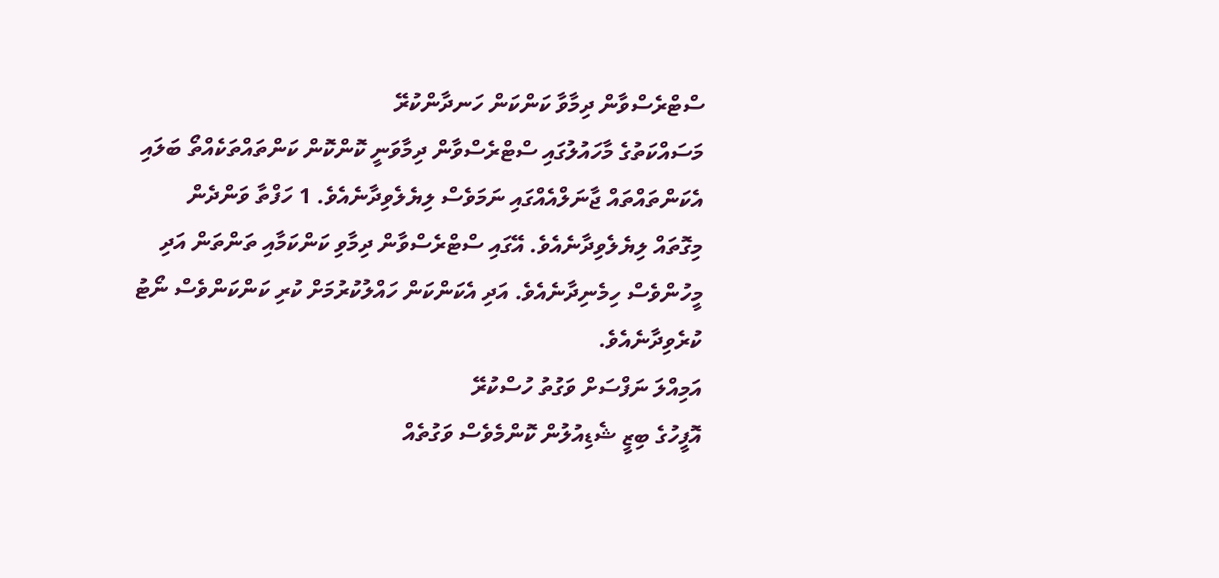ސްޓްރެސްވާން ދިމާވާ ކަންކަން ހަނދާންކުރޭ
މަސައްކަތުގެ މާހައުލުގައި ސްޓްރެސްވާން ދިމާވަނީ ކޮންކޮން ކަންތައްތަކެއްތޯ ބަލައި އެކަންތައްތައް ޖާނަލްއެއްގައި ނަމަވެސް ލިޔެލެވިދާނެއެވެ. 1 ހަފްތާ ވަންދެން މިގޮތައް ލިޔެލެވިދާނެއެވެ. އޭގައި ސްޓްރެސްވާން ދިމާވި ކަންކަމާއި ތަންތަން އަދި މީހުންވެސް ހިމެނިދާނެއެވެ. އަދި އެކަންކަން ހައްލުކުރުމަށް ކުރި ކަންކަންވެސް ނޯޓު ކުރެވިދާނެއެވެ.
އަމިއްލަ ނަފްސަށް ވަގުތު ހުސްކުރޭ
އޮފީހުގެ ބިޒީ ޝެޑިއުލުން ކޮންމެވެސް ވަގުތެއް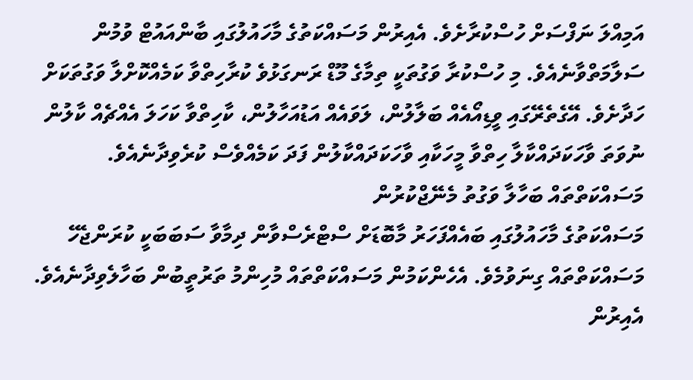އަމިއްލަ ނަފްސަށް ހުސްކުރާށެވެ. އެއިރުން މަސައްކަތުގެ މާހައުލުގައި ބާންއައުޓް ވުމުން ސަލާމަތްވާނެއެވެ. މި ހުސްކުރާ ވަގުތަކީ ތިމާގެ މޫޑް ރަނގަޅުވެ ކުރާހިތްވާ ކަމެއްކޮށްލާ ވަގުތަކަށް ހަދާށެވެ. އޭގެތެރޭގައި ވީޑިއޯއެއް ބަލާލުން، ލަވައެއް އަޑުއަހާލުން، ކާހިތްވާ ކަހަލަ އެއްޗެއް ކާލުން ނުވަތަ ވާހަކަދައްކާލާ ހިތްވާ މީހަކާއި ވާހަކަދައްކާލުން ފަދަ ކަމެއްވެސް ކުރެވިދާނެއެވެ.
މަސައްކަތްތައް ބަހާލާ ވަގުތު މެނޭޖްކުރުން
މަސައްކަތުގެ މާހައުލުގައި ބައެއްފަހަރު މާބޮޑަށް ސްޓްރެސްވާން ދިމާވާ ސަބަބަކީ ކުރަންޖެހޭ މަސައްކަތްތައް ގިނަވުމެވެ. އެހެންކަމުން މަސައްކަތްތައް މުހިންމު ތަރުތީބުން ބަހާލެވިދާނެއެވެ. އެއިރުން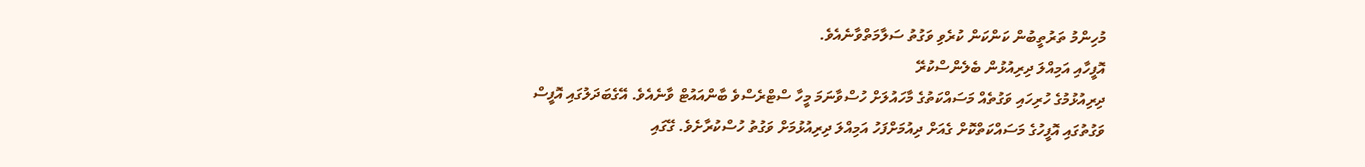މުހިންމު ތަރުތީބުން ކަންކަން ކުރެވި ވަގުތު ސަލާމަތްވާނެއެވެ.
އޮފީހާއި އަމިއްލަ ދިރިއުޅުން ބެލެންސްކުރޭ
ދިރިއުޅުމުގެ ހުރިހައި ވަގުތެއް މަސައްކަތުގެ މާހައުލަށް ހުސްވާނަމަ މީހާ ސްޓްރެސްވެ ބާންއައުޓް ވާނެއެވެ. އޭގެބަދަލުގައި އޮފީސް ވަގުތުގައި އޮފީހުގެ މަސައްކަތްކޮށް ގެއަށް ދިއުމަށްފަހު އަމިއްލަ ދިރިއުޅުމަށް ވަގުތު ހުސްކުރާށެވެ. ގޭގައި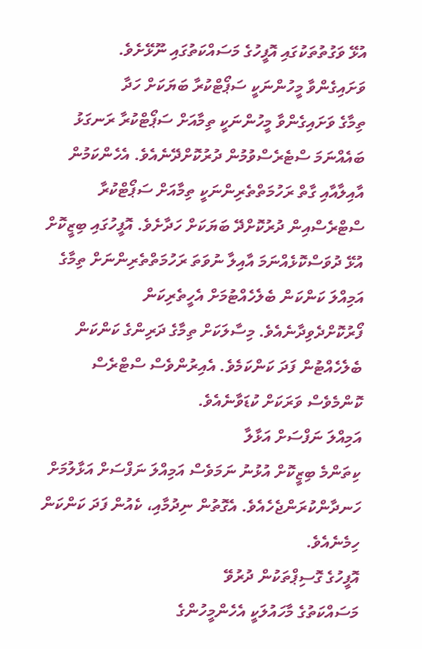އުޅޭ ވަގުތުތަކުގައި އޮފީހުގެ މަސައްކަތުގައި ނޫޅޭށެވެ.
ވަށައިގެންވާ މީހުންނަކީ ސަޕޯޓްކުރާ ބަޔަކަށް ހަދާ
ތިމާގެ ވަށައިގެންވާ މީހުންނަކީ ތިމާއަށް ސަޕޯޓްކުރާ ރަނގަޅު ބައެއްނަމަ ސްޓެރެސްވުމުން ދުރުކޮށްދޭނެއެވެ. އެހެންކަމުން އާއިލާއާއި ގާތް ރަހުމަތްތެރިންނަކީ ތިމާއަށް ސަޕޯޓްކުރާ ސްޓްރެސްއިން ދުރުކޮށްދޭ ބަޔަކަށް ހަދާށެވެ. އޮފީހުގައި ބިޒީކޮށް އުޅޭ ދުވަސްކޮޅެއްނަމަ އާއިލާ ނުވަތަ ރަހުމަތްތެރިންނަށް ތިމާގެ އަމިއްލަ ކަންކަން ބެލެހެއްޓުމަށް އެހީތެރިކަން ފޯރުކޮށްދެވިދާނެއެވެ. މިސާލަކަށް ތިމާގެ ދަރިންގެ ކަންކަން ބެލެހެއްޓުން ފަދަ ކަންކަމެވެ. އެއިރުންވެސް ސްޓްރެސް ކޮންމެވެސް ވަރަކަށް ކުޑަވާނެއެވެ.
އަމިއްލަ ނަފްސަށް އަޅާލާ
ކިތަންމެ ބިޒީކޮށް އުޅުނު ނަމަވެސް އަމިއްލަ ނަފްސަށް އަޅާލުމަށް ހަނދާންކުރަންޖެހެއެވެ. އެގޮތުން ނިދުމާއި، ކެއުން ފަދަ ކަންކަން ހިމެނެއެވެ.
އޮފީހުގެ ގޮސިޕްތަކުން ދުރުވޭ
މަސައްކަތުގެ މާހައުލަކީ އެހެންމީހުންގެ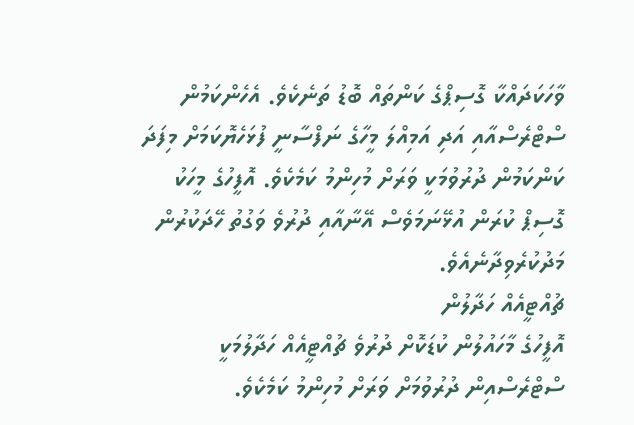ވާހަކަދައްކާ ގޮސިޕްގެ ކަންތައް ބޮޑު ތަނެކެވެ. އެހެންކަމުން ސްޓްރެސްއާއި އަދި އަމިއްލަ މީހާގެ ނަފްސާނީ ފުޅަހެޔޮކަމަށް މިފަދަ ކަންކަމުން ދުރުވުމަކީ ވަރަށް މުހިންމު ކަމެކެވެ. އޮފީހުގެ މީހަކު ގޮސިޕް ކުރަން އުޅޭނަމަވެސް އޭނާއާއި ދުރުވެ ވަގުތު ހޭދަކުރުން މަދުކުރެވިދާނެއެވެ.
ޗުއްޓީއެއް ހަދާލުން
އޮފީހުގެ މާހައުލުން ކުޑަކޮށް ދުރުވެ ޗުއްޓީއެއް ހަދާލުމަކީ ސްޓްރެސްއިން ދުރުވުމަށް ވަރަށް މުހިންމު ކަމެކެވެ.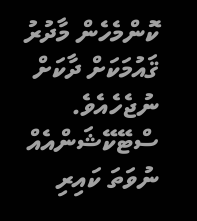ކޮންމެހެން މާދުރު ޤައުމަކަށް ދާކަށް ނުޖެހެއެވެ. ސްޓޭކޭޝަންއެއް ނުވަތަ ކައިރި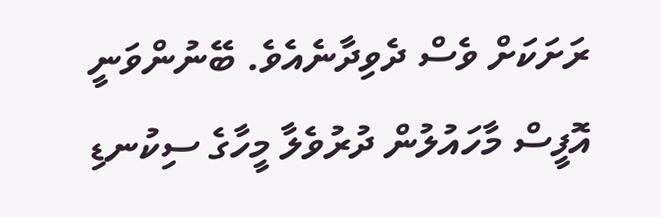ރަށަކަށް ވެސް ދެވިދާނެއެވެ. ބޭނުންވަނީ އޮފީސް މާހައުލުން ދުރުވެލާ މީހާގެ ސިކުނޑި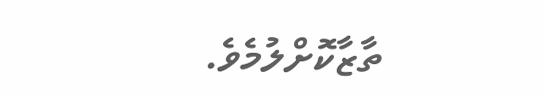ތާޒާކޮށްލުމެވެ.